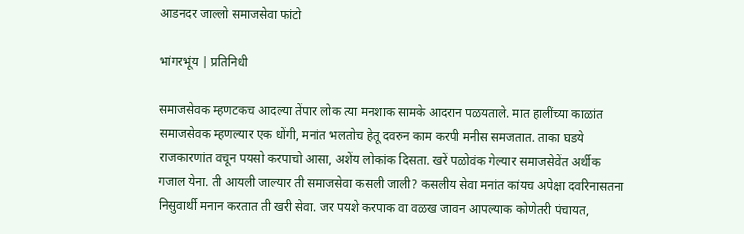आडनदर जाल्लो समाजसेवा फांटो

भांगरभूंय | प्रतिनिधी

समाजसेवक म्हणटकच आदल्या तेंपार लोक त्या मनशाक सामके आदरान पळयताले. मात हालींच्या काळांत समाजसेवक म्हणल्यार एक धोंगी, मनांत भलतोच हेतू दवरुन काम करपी मनीस समजतात. ताका घडये राजकारणांत वचून पयसो करपाचो आसा, अशेंय लोकांक दिसता. खरें पळोवंक गेल्यार समाजसेवेंत अर्थीक गजाल येना. ती आयली जाल्यार ती समाजसेवा कसली जाली? कसलीय सेवा मनांत कांयच अपेक्षा दवरिनासतना निसुवार्थी मनान करतात ती खरी सेवा. जर पयशे करपाक वा वळख जावन आपल्याक कोणेतरी पंचायत,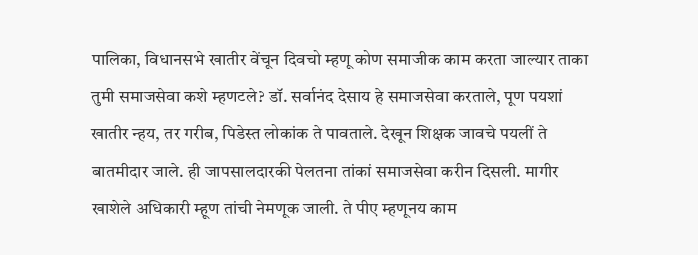पालिका, विधानसभे खातीर वेंचून दिवचो म्हणू कोण समाजीक काम करता जाल्यार ताका तुमी समाजसेवा कशे म्हणटले? डॉ. सर्वानंद देसाय हे समाजसेवा करताले, पूण पयशां खातीर न्हय, तर गरीब, पिडेस्त लोकांक ते पावताले. देखून शिक्षक जावचे पयलीं ते बातमीदार जाले. ही जापसालदारकी पेलतना तांकां समाजसेवा करीन दिसली. मागीर खाशेले अधिकारी म्हूण तांची नेमणूक जाली. ते पीए म्हणूनय काम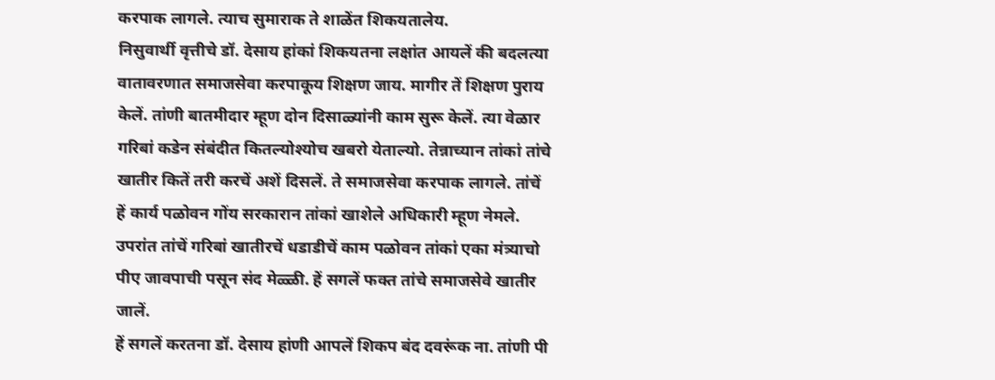करपाक लागले. त्याच सुमाराक ते शाळेंत शिकयतालेय.
निसुवार्थी वृत्तीचे डॉ. देसाय हांकां शिकयतना लक्षांत आयलें की बदलत्या वातावरणात समाजसेवा करपाकूय शिक्षण जाय. मागीर तें शिक्षण पुराय केलें. तांणी बातमीदार म्हूण दोन दिसाळ्यांनी काम सुरू केलें. त्या वेळार गरिबां कडेन संबंदीत कितल्योश्योच खबरो येताल्यो. तेन्नाच्यान तांकां तांचे खातीर कितें तरी करचें अशें दिसलें. ते समाजसेवा करपाक लागले. तांचें हें कार्य पळोवन गोंय सरकारान तांकां खाशेले अधिकारी म्हूण नेमले. उपरांत तांचें गरिबां खातीरचें धडाडीचें काम पळोवन तांकां एका मंत्र्याचो पीए जावपाची पसून संद मेळ्ळी. हें सगलें फक्त तांचे समाजसेवे खातीर जालें.
हें सगलें करतना डॉ. देसाय हांणी आपलें शिकप बंद दवरूंक ना. तांणी पी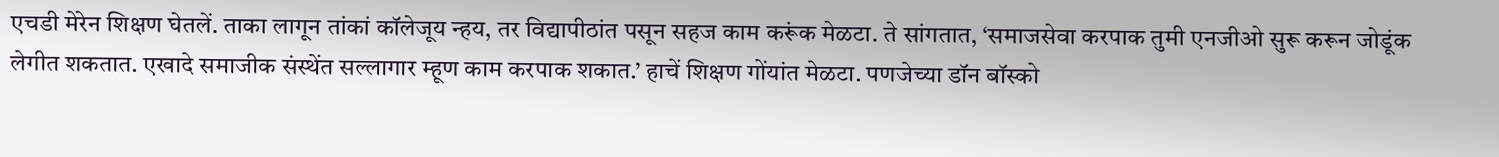एचडी मेरेन शिक्षण घेतलें. ताका लागून तांकां कॉलेजूय न्हय, तर विद्यापीठांत पसून सहज काम करूंक मेळटा. ते सांगतात, ‘समाजसेवा करपाक तुमी एनजीओ सुरू करून जोडूंक लेगीत शकतात. एखादे समाजीक संस्थेंत सल्लागार म्हूण काम करपाक शकात.’ हाचें शिक्षण गोंयांत मेळटा. पणजेच्या डॉन बॉस्को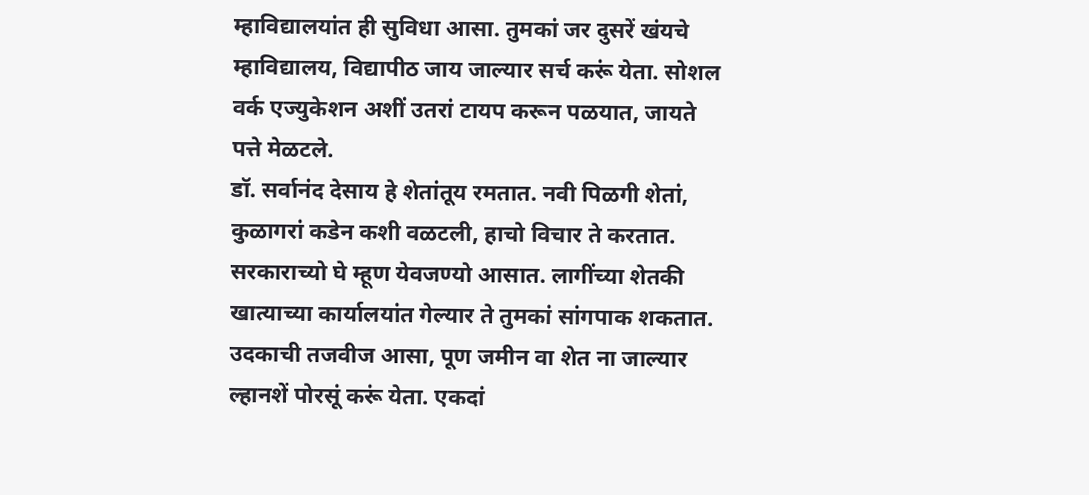म्हाविद्यालयांत ही सुविधा आसा. तुमकां जर दुसरें खंयचे म्हाविद्यालय, विद्यापीठ जाय जाल्यार सर्च करूं येता. सोशल वर्क एज्युकेशन अशीं उतरां टायप करून पळयात, जायते पत्ते मेळटले.
डॉ. सर्वानंद देसाय हे शेतांतूय रमतात. नवी पिळगी शेतां, कुळागरां कडेन कशी वळटली, हाचो विचार ते करतात. सरकाराच्यो घे म्हूण येवजण्यो आसात. लागींच्या शेतकी खात्याच्या कार्यालयांत गेल्यार ते तुमकां सांगपाक शकतात. उदकाची तजवीज आसा, पूण जमीन वा शेत ना जाल्यार ल्हानशें पोरसूं करूं येता. एकदां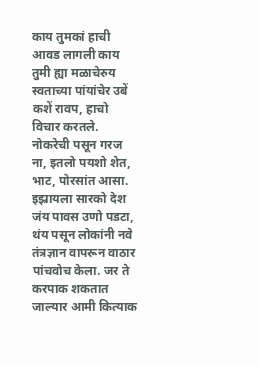काय तुमकां हाची आवड लागली काय तुमी ह्या मळाचेरुय स्वताच्या पांयांचेर उबें कशें रावप, हाचो विचार करतले. नोकरेची पसून गरज ना, इतलो पयशो शेत, भाट, पोरसांत आसा. इझ्रायला सारको देश जंय पावस उणो पडटा, थंय पसून लोकांनी नवे तंत्रज्ञान वापरून वाठार पांचवोच केला. जर ते करपाक शकतात जाल्यार आमी कित्याक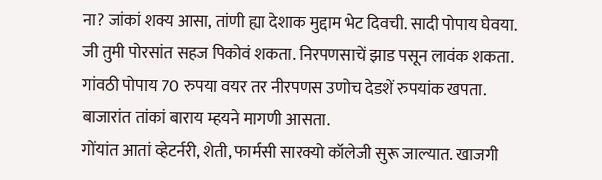ना? जांकां शक्य आसा, तांणी ह्या देशाक मुद्दाम भेट दिवची. सादी पोपाय घेवया. जी तुमी पोरसांत सहज पिकोवं शकता. निरपणसाचें झाड पसून लावंक शकता. गांवठी पोपाय 70 रुपया वयर तर नीरपणस उणोच देडशें रुपयांक खपता. बाजारांत तांकां बाराय म्हयने मागणी आसता.
गोंयांत आतां व्हेटर्नरी, शेती, फार्मसी सारक्यो कॉलेजी सुरू जाल्यात. खाजगी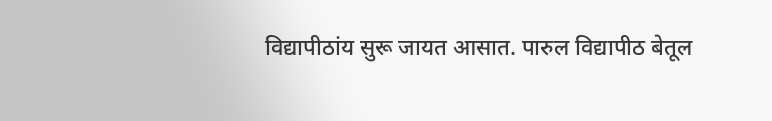विद्यापीठांय सुरू जायत आसात. पारुल विद्यापीठ बेतूल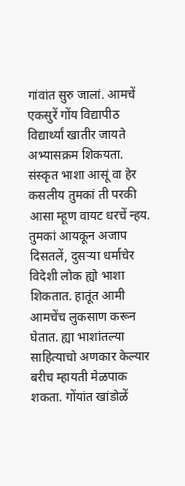गांवांत सुरु जालां. आमचें एकसुरें गोंय विद्यापीठ विद्यार्थ्यां खातीर जायते अभ्यासक्रम शिकयता. संस्कृत भाशा आसूं वा हेर कसलीय तुमकां ती परकी आसा म्हूण वायट धरचें न्हय. तुमकां आयकून अजाप दिसतलें, दुसऱ्या धर्माचेर विदेशी लोक ह्यो भाशा शिकतात. हातूंत आमी आमचेंच लुकसाण करून घेतात. ह्या भाशांतल्या साहित्याचो अणकार केल्यार बरीच म्हायती मेळपाक शकता. गोंयांत खांडोळें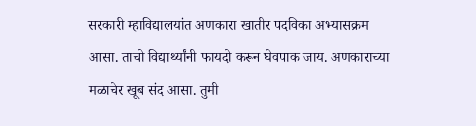सरकारी म्हाविद्यालयांत अणकारा खातीर पदविका अभ्यासक्रम आसा. ताचो विद्यार्थ्यांनी फायदो करून घेवपाक जाय. अणकाराच्या मळाचेर खूब संद आसा. तुमी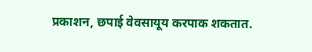प्रकाशन, छपाई वेवसायूय करपाक शकतात.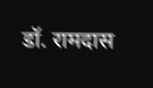डॉ. रामदास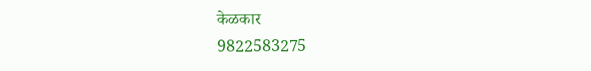केळकार
9822583275